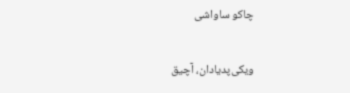چاکو ساواشی

ویکی‌پدیادان، آچیق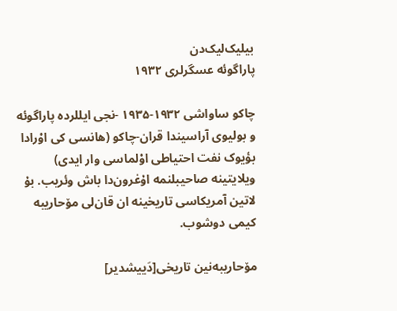بیلیک‌لیک‌دن
پاراگوئه عسگرلری ۱۹۳۲

چاکو ساواشی ۱۹۳۲-۱۹۳۵ -نجی ایللرده پاراگوئه و بولیوی آراسیندا قران-چاکو (هانسی کی اوْرادا بؤیوک نفت احتیاطی اوْلماسی وار ایدی) ویلایتینه صاحیبلنمه اۇغرون‌دا باش وئریب. بۇ لاتین آمریکاسی تاریخینه ان قان‌لی مۆحاریبه کیمی دوشوب.

مۆحاریبه‌نین تاریخی[دَییشدیر]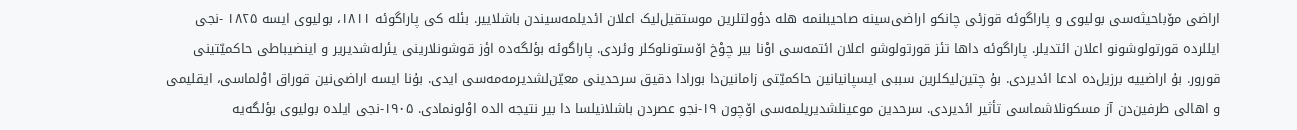اراضی مۆباحیثه‌سی بولیوی و پاراگوئه قوزئی چانکو اراضی‌سینه صاحیبلنمه هله دؤولتلرین موستقیل‌لیک اعلان ائدیلمه‌سیندن باشلاییر. بئله کی پاراگوئه ۱۸۱۱، بولیوی ایسه ۱۸۲۵ -نجی ایللرده قورتولوشونو اعلان ائتدیلر. پاراگوئه داها تئز قورتولوشو اعلان ائتمه‌سی اوْنا بیر چوْخ اۆستونلوکلر وئردی. پاراگوئه بؤلگه‌ده اؤز قوشونلارینی یئرله‌شدیریر و اینضیباطی حاکمیّتینی قورور. بۇ اراضییه برزیل‌ده ادعا ائدیردی. بۇ چتین‌لیکلرین سببی ایسپانیانین حاکمیّتی زامانین‌دا بورادا دقیق سرحدینی معیّن‌لشدیرمه‌مه‌سی ایدی. بۇنا ایسه اراضی‌نین قوراق اوْلماسی، ایقلیمی و اهالی طرفین‌دن آز مسکونلاشماسی تأثیر ائدیردی. سرحدین موعینلشدیریلمه‌سی اۆچون ۱۹-نجو عصردن باشلانیلسا دا بیر نتیجه الده اوْلونمادی. ۱۹۰۵-نجی ایلده بولیوی بؤلگه‌یه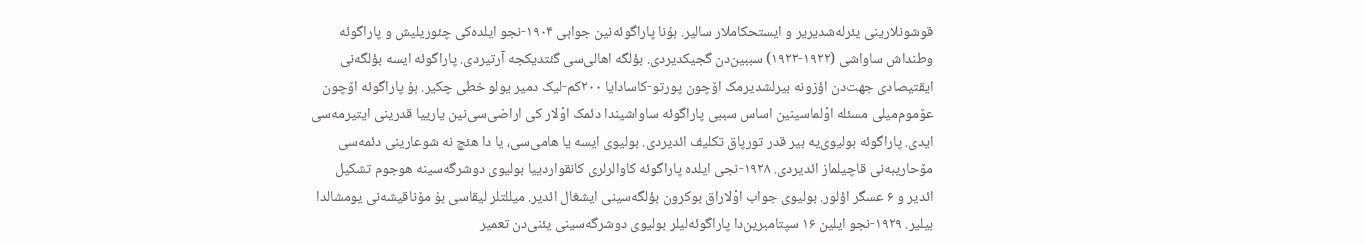قوشونلارینی یئرله‌شدیریر و ایستحکاملار سالیر. بۇنا پاراگوئه‌نین جوابی ۱۹۰۴-نجو ایلده‌کی چئوریلیش و پاراگوئه وطنداش ساواشی (۱۹۲۲-۱۹۲۳) سببین‌دن گجیکدیردی. بؤلگه اهالی‌سی گئتدیکجه آرتیردی. پاراگوئه ایسه بؤلگه‌نی ایقتیصادی جهت‌دن اؤزونه بیرلشدیرمک اۆچون پورتو-کاسادایا ۲۰۰کم-لیک دمیر یولو خطی چکیر. بۇ پاراگوئه اۆچون عۆموم‌میلی مسئله اوْلماسینین اساس سببی پاراگوئه ساواشیندا دئمک اوْلار کی اراضی‌سی‌نین یارییا قدرینی ایتیرمه‌سی ایدی. پاراگوئه بولیوی‌یه بیر قدر تورپاق تکلیف ائدیردی. بولیوی ایسه یا هامی‌سی، یا دا هئچ نه شوعارینی دئمه‌سی مۆحاریبه‌نی قاچیلماز ائدیردی. ۱۹۲۸-نجی ایلده پاراگوئه کاوالرلری کانقواردییا بولیوی دوشرگه‌سینه هوجوم تشکیل ائدیر و ۶ عسگر اؤلور. بولیوی جواب اوْلاراق بوکرون بؤلگه‌سینی ایشغال ائدیر. میللتلر لیقاسی بۇ مۆناقیشه‌نی یومشالدا بیلیر. ۱۹۲۹-نجو ایلین ۱۶ سپتامبرین‌دا پاراگوئه‌لیلر بولیوی دوشرگه‌سینی یئنی‌دن تعمیر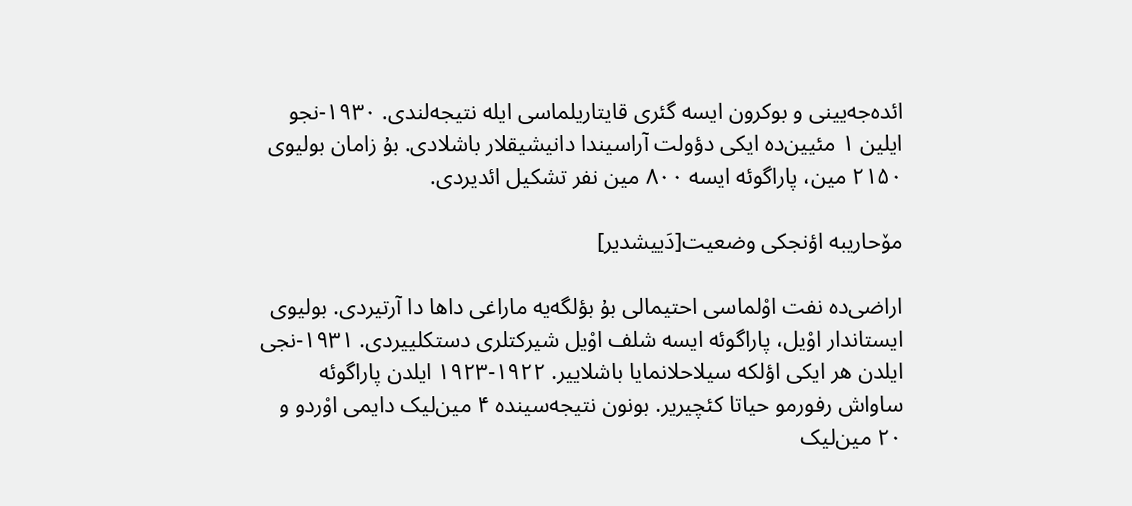ائده‌جه‌یینی و بوکرون ایسه گئری قایتاریلماسی ایله نتیجه‌لندی. ۱۹۳۰-نجو ایلین ۱ مئیین‌ده ایکی دؤولت آراسیندا دانیشیقلار باشلادی. بۇ زامان بولیوی ۲۱۵۰ مین، پاراگوئه ایسه ۸۰۰ مین نفر تشکیل ائدیردی.

مۆحاریبه اؤنجکی وضعیت[دَییشدیر]

اراضی‌ده نفت اوْلماسی احتیمالی بۇ بؤلگه‌یه ماراغی داها دا آرتیردی. بولیوی ایستاندار اوْیل، پاراگوئه ایسه شلف اوْیل شیرکتلری دستکلییردی. ۱۹۳۱-نجی ایلدن هر ایکی اؤلکه سیلاحلانمایا باشلاییر. ۱۹۲۲-۱۹۲۳ ایلدن پاراگوئه ساواش رفورمو حیاتا کئچیریر. بونون نتیجه‌سینده ۴ مین‌لیک دایمی اوْردو و ۲۰ مین‌لیک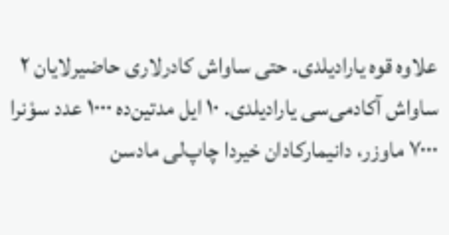علاوه قوه یارادیلدی. حتی ساواش کادرلاری حاضیرلایان ۲ ساواش آکادمی‌سی یارادیلدی. ۱۰ ایل مدتین‌ده ۱۰۰۰ عدد سوْنرا ۷۰۰۰ ماوزر، دانیمارکادان خیردا چاپ‌لی مادسن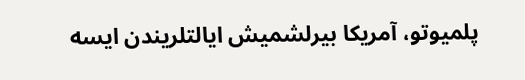پلمیوتو، آمریکا بیرلشمیش ایالتلریندن ایسه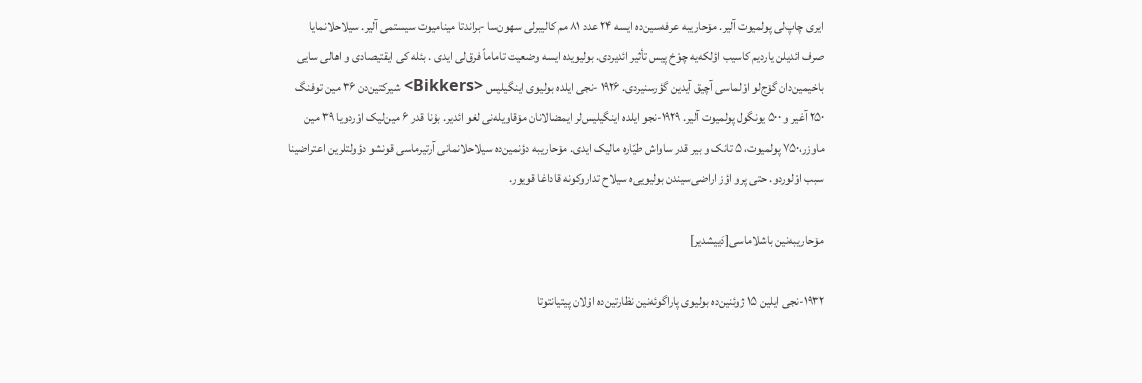ایری چاپ‌لی پولمیوت آلیر. مۆحاریبه عرفه‌سین‌ده ایسه ۲۴ عدد ۸۱ مم کالیبرلی سهون‌سا -براندتا مینامیوت سیستمی آلیر. سیلاحلانمایا صرف ائدیلن یاردیم کاسیب اؤلکه‌یه چوْخ پیس تأثیر ائدیردی. بولیویده ایسه وضعیت تاماماً فرق‌لی ایدی . بئله کی ایقتیصادی و اهالی سایی باخیمین‌دان گۆج‌لو اوْلماسی آچیق آیدین گؤرسنیردی. ۱۹۲۶ -نجی ایلده بولیوی اینگیلیس <Bikkers> شیرکتین‌دن ۳۶ مین توفنگ ۲۵۰ آغیر و ۵۰۰ یونگول پولمیوت آلیر. ۱۹۲۹-نجو ایلده اینگیلیس‌لر ایمضالانان مۆقاویله‌نی لغو ائدیر. بۇنا قدر ۶ مین‌لیک اوْردویا ۳۹ مین ماوزر،۷۵۰ پولمیوت، ۵ تانک و بیر قدر ساواش طیّاره مالیک ایدی. مۆحاریبه دؤنمین‌ده سیلاحلانمانی آرتیرماسی قونشو دؤولتلرین اعتراضینا سبب اوْلوردو. حتی پرو اؤز اراضی‌سیندن بولیویی‌ه سیلاح تداروکونه قاداغا قویور.

مۆحاریبه‌نین باشلاماسی[دَییشدیر]

۱۹۳۲-نجی ایلین ۱۵ ژوئنین‌ده بولیوی پاراگوئه‌نین نظارتین‌ده اوْلان پیتیانتوتا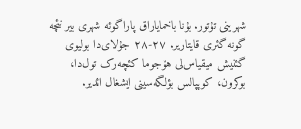شهرینی تۇتور. بۇنا باخمایاراق پاراگوئه شهری بیر نئچه گونه گئری قایتاریر. ۲۷-۲۸ جۇلای‌دا بولیوی گئنیش میقیاس‌‌لی هۆجوما کئچه‌رک تول‌دا، بوکرون، کوپپالس بؤلگه‌سینی ایشغال ائدیر.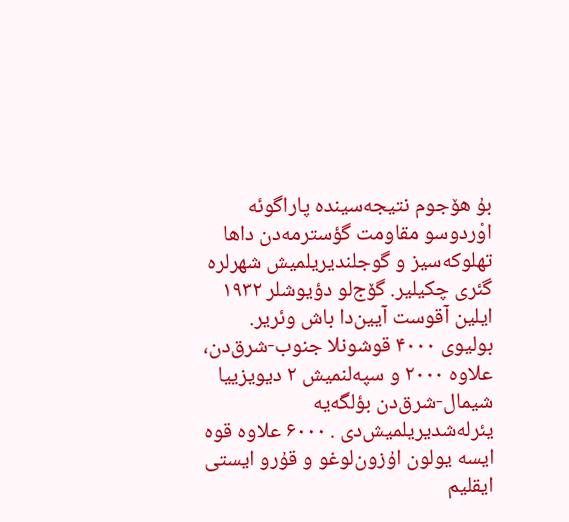بۇ هۆجوم نتیجه‌سینده پاراگوئه اوْردوسو مقاومت گؤسترمه‌دن داها تهلوکه‌سیز و گوجلندیریلمیش شهرلره گئری چکیلیر. گۆج‌لو دؤیوشلر ۱۹۳۲ ایلین آقوست آیین‌دا باش وئریر. بولیوی ۴۰۰۰ قوشونلا جنوب-شرق‌دن، علاوه ۲۰۰۰ و سپه‌لنمیش ۲ دیویزییا شیمال-شرق‌دن بؤلگه‌یه یئرله‌شدیریلمیش‌دی . ۶۰۰۰ علاوه قوه ایسه یولون اۇزون‌لوغو و قۇرو ایستی ایقلیم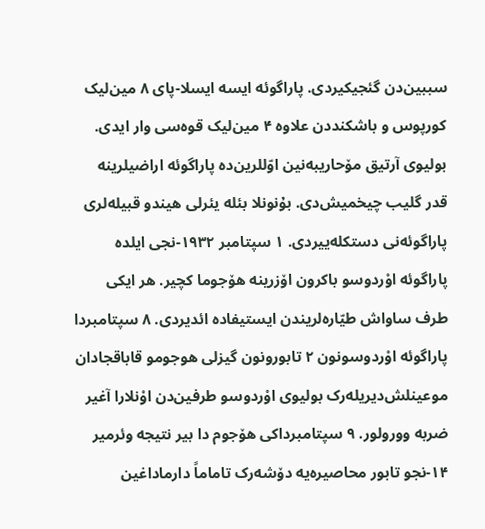سببین‌دن گئجیکیردی. پاراگوئه ایسه ایسلا-پای ۸ مین‌لیک کورپوس و باشکند‌دن علاوه ۴ مین‌لیک قوه‌سی وار ایدی. بولیوی آرتیق مۆحاریبه‌نین اوّللرین‌ده پاراگوئه اراضیلرینه قدر گلیب چیخمیش‌دی. بۇنونلا بئله یئرلی هیندو قبیله‌لری پاراگوئه‌نی دستکله‌ییردی. ۱ سپتامبر ۱۹۳۲-نجی ایلده پاراگوئه اوْردوسو باکرون اۆزرینه هۆجوما کچیر. هر ایکی طرف ساواش طیّاره‌لریندن ایستیفاده ائدیردی. ۸ سپتامبردا پاراگوئه اوْردوسونون ۲ تابورونون گیزلی هوجومو قاباقجادان موعینلش‌دیریله‌رک بولیوی اوْردوسو طرفین‌دن اوْنلارا آغیر ضربه وورولور. ۹ سپتامبرداکی هۆجوم‌ دا بیر نتیجه وئرمیر ۱۴-نجو تابور محاصیره‌یه دۆشه‌رک تاماماً دارماداغین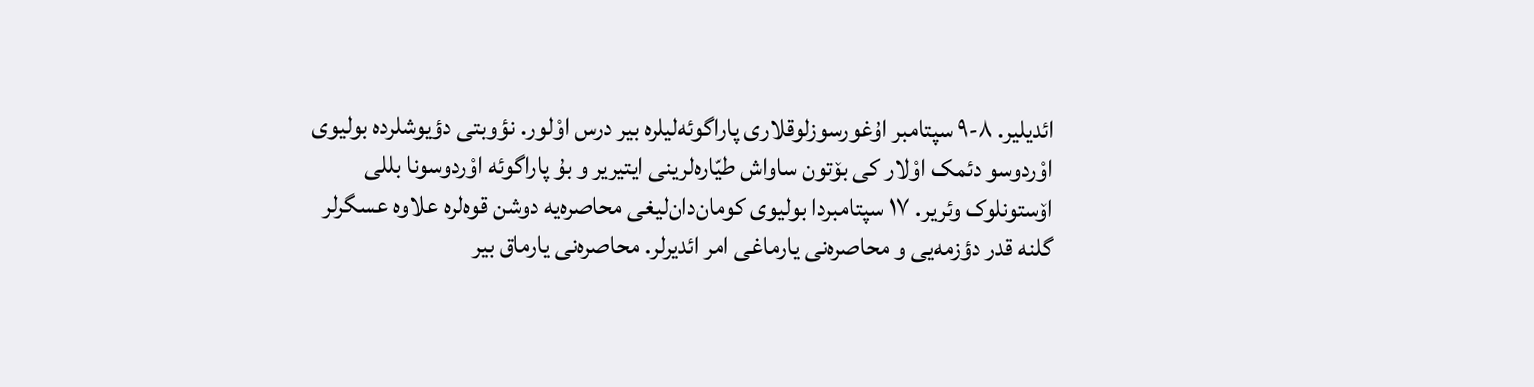ائدیلیر. ۸-۹ سپتامبر اۇغورسوزلوقلاری پاراگوئه‌لیلره بیر درس اوْلور. نؤوبتی دؤیوشلرده بولیوی اوْردوسو دئمک اوْلار کی بۆتون ساواش طیّاره‌لرینی ایتیریر و بۇ پاراگوئه اوْردوسونا بللی اۆستونلوک وئریر. ۱۷ سپتامبردا بولیوی کومان‌دان‌لیغی محاصره‌یه دوشن قوه‌لره علاوه عسگرلر گلنه قدر دؤزمه‌یی و محاصره‌نی یارماغی امر ائدیرلر. محاصره‌نی یارماق بیر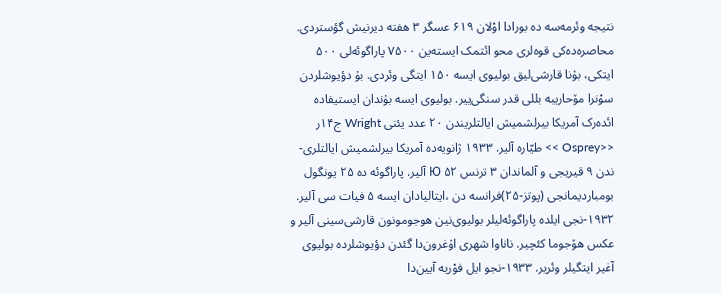نتیجه وئرمه‌سه ده بورادا اوْلان ۶۱۹ عسگر ۳ هفته دیرنیش گؤستردی. محاصره‌ده‌کی قوه‌لری محو ائتمک ایسته‌ین ۷۵۰۰ پاراگوئه‌لی ۵۰۰ ایتکی، بۇنا قارشی‌لیق بولیوی ایسه ۱۵۰ ایتگی وئردی. بۇ دؤیوشلردن سوْنرا مۆحاریبه بللی قدر سنگی‌ییر. بولیوی ایسه بۇندان ایستیفاده ائده‌رک آمریکا بیرلشمیش ایالتلریندن ۲۰ عدد یئنی Wright ج۱۴ر <<Osprey >> طیّاره آلیر. ۱۹۳۳ ژانویه‌ده آمریکا بیرلشمیش ایالتلری-ندن ۹ قیریجی و آلماندان ۳ ترنس Ю ۵۲ آلیر. پاراگوئه ده ۲۵ یونگول بومباردیمانجی (پوتز-۲۵)فرانسه دن ،ایتالیادان ایسه ۵ فیات سی آلیر. ۱۹۳۲-نجی ایلده پاراگوئه‌لیلر بولیوی‌نین هوجومونون قارشی‌سینی آلیر و عکس هۆجوما کئچیر. ناناوا شهری اۇغرون‌دا گئدن دؤیوشلرده بولیوی آغیر ایتگیلر وئریر. ۱۹۳۳-نجو ایل فوْریه آیین‌دا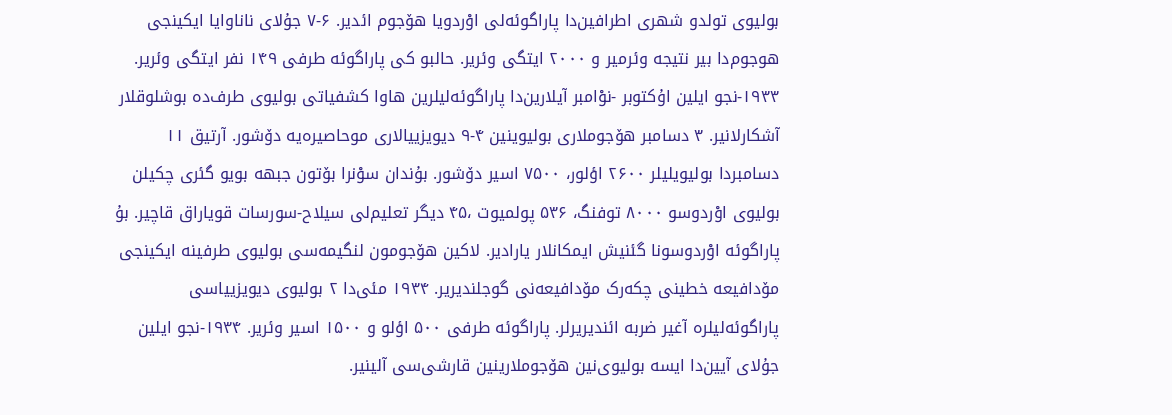بولیوی تولدو شهری اطرافین‌دا پاراگوئه‌لی اوْردویا هۆجوم ائدیر. ۶-۷ جۇلای ناناوایا ایکینجی هوجوم‌دا بیر نتیجه وئرمیر و ۲۰۰۰ ایتگی وئریر. حالبو کی پاراگوئه طرفی ۱۴۹ نفر ایتگی وئریر. ۱۹۳۳-نجو ایلین اۇکتوبر -نوْامبر آیلارین‌دا پاراگوئه‌لیلرین هاوا کشفیاتی بولیوی طرف‌ده بوشلوقلار آشکارلانیر. ۳ دسامبر هۆجوملاری بولیوینین ۴-۹ دیویزییالاری موحاصیره‌یه دۆشور. آرتیق ۱۱ دسامبردا بولیویلیلر ۲۶۰۰ اؤلور، ۷۵۰۰ اسیر دۆشور. بۇندان سوْنرا بۆتون جبهه بویو گئری چکیلن بولیوی اوْردوسو ۸۰۰۰ توفنگ، ۵۳۶ پولمیوت ،۴۵ دیگر تعلیم‌لی سیلاح-سورسات قویاراق قاچیر. بۇ پاراگوئه اوْردوسونا گئنیش ایمکانلار یارادیر. لاکین هۆجومون لنگیمه‌سی بولیوی طرفینه ایکینجی مۆدافیعه خطینی چکه‌رک مۆدافیعه‌نی گوجلندیریر. ۱۹۳۴ مئی‌دا ۲ بولیوی دیویزییاسی پاراگوئه‌لیلره آغیر ضربه ائندیریرلر. پاراگوئه طرفی ۵۰۰ اؤلو و ۱۵۰۰ اسیر وئریر. ۱۹۳۴-نجو ایلین جۇلای آیین‌دا ایسه بولیوی‌نین هۆجوملارینین قارشی‌سی آلینیر.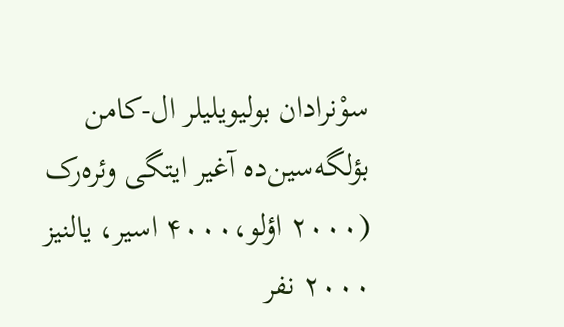سوْنرادان بولیویلیلر ال-کامن بؤلگه‌سین‌ده آغیر ایتگی وئره‌رک (۲۰۰۰ اؤلو،۴۰۰۰ اسیر، یالنیز ۲۰۰۰ نفر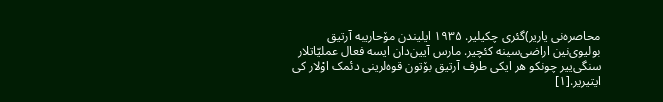محاصره‌نی یاریر)گئری چکیلیر. ۱۹۳۵ ایلیندن مۆحاریبه آرتیق بولیوی‌نین اراضی‌سینه کئچیر. مارس آیین‌دان ایسه فعال عملیّاتلار سنگی‌ییر چونکو هر ایکی طرف آرتیق بۆتون قوه‌لرینی دئمک اوْلار کی ایتیریر.[۱]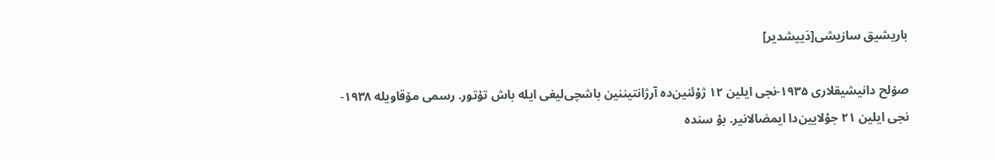باریشیق سازیشی[دَییشدیر]

صۆلح دانیشیقلاری ۱۹۳۵-نجی ایلین ۱۲ ژۇئنین‌ده آرژانتیننین باشچی‌لیغی ایله باش تۇتور. رسمی مۆقاویله ۱۹۳۸-نجی ایلین ۲۱ جۇلایین‌دا ایمضالانیر. بۇ سنده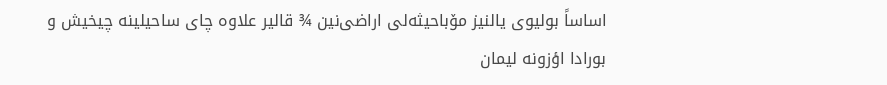اساساً بولیوی یالنیز مۆباحیثه‌لی اراضی‌نین ¾ قالیر علاوه چای ساحیلینه چیخیش و بورادا اؤزونه لیمان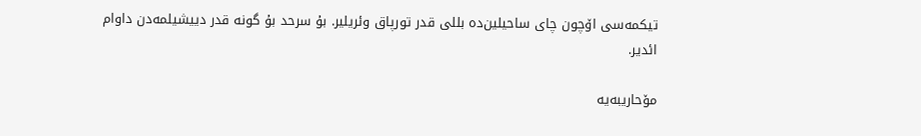تیکمه‌سی اۆچون چای ساحیلین‌ده بللی قدر تورپاق وئریلیر. بۇ سرحد بۇ گونه قدر دییشیلمه‌دن داوام ائدیر.

مۆحاریبه‌یه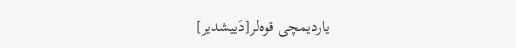یاردیمچی قوه‌لر[دَییشدیر]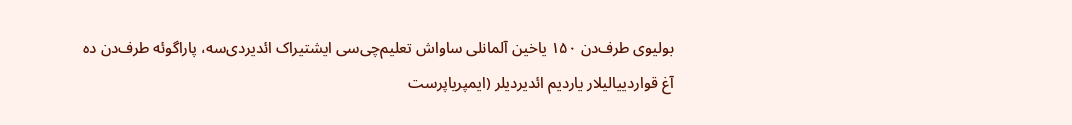بولیوی طرف‌دن ۱۵۰ یاخین آلمانلی ساواش تعلیم‌چی‌سی ایشتیراک ائدیردی‌سه، پاراگوئه طرف‌دن ده آغ قواردییالیلار یاردیم ائدیردیلر (ایمپریاپرست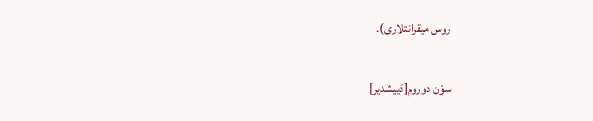روس میقرانتلاری).

سوْن دوروم[دَییشدیر]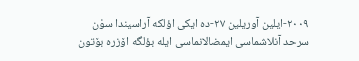۲۰۰۹-ایلین آوریلین ۲۷-ده ایکی اؤلکه آراسیندا سوْن سرحد آنلاشماسی ایمضالانماسی ایله بؤلگه اۆزره بۆتون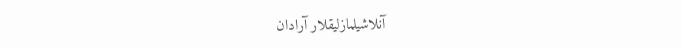آنلاشیلمازلیقلار آرادان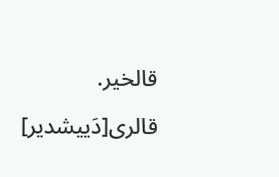قالخیر.

قالری[دَییشدیر]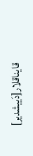قایناقلار[دَییشدیر]